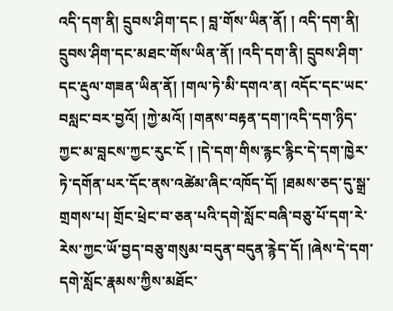འདི་དག་ནི། དྲུབས་ཤིག་དང ། བླ་གོས་ཡིན་ནོ། ། འདི་དག་ནི། དྲུབས་ཤིག་དང་མཐང་གོས་ཡིན་ནོ། །འདི་དག་ནི། དྲུབས་ཤིག་དང་རྡུལ་གཟན་ཡིན་ནོ། །གལ་ཏེ་མི་དགའ་ན། འདོང་དང་ཡང་བསླང་བར་བྱའོ། །ཀྱེ་མའོ། །གནས་བརྟན་དག་།འདི་དག་ཉིད་ཀྱང་མ་བླངས་ཀྱང་རུང་ངོ ། །དེ་དག་གིས་རྙང་རྙིང་དེ་དག་ཁྱེར་ཏེ་དགོན་པར་དོང་ནས་འཚེམ་ཞིང་འཁོད་དོ། །ཐམས་ཅད་དུ་སྒྲ་གྲགས་པ། གྲོང་ཕྲེང་བ་ཅན་པའི་དགེ་སློང་བཞི་བཅུ་པོ་དག་རེ་རེས་ཀྱང་ཡོ་བྱད་བཅུ་གསུམ་བདུན་བདུན་རྙེད་དོ། །ཞེས་དེ་དག་དགེ་སློང་རྣམས་ཀྱིས་མཐོང་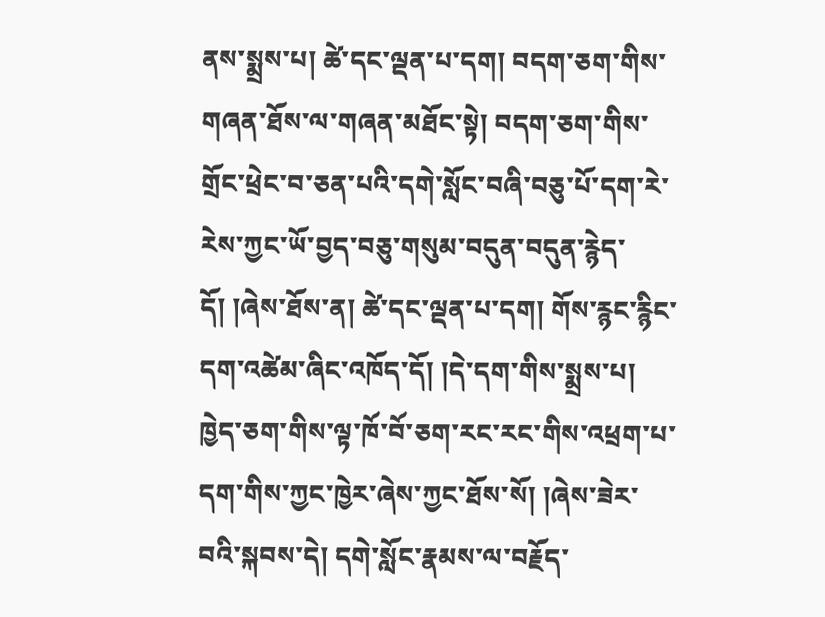ནས་སྨྲས་པ། ཚེ་དང་ལྡན་པ་དག། བདག་ཅག་གིས་གཞན་ཐོས་ལ་གཞན་མཐོང་སྟེ། བདག་ཅག་གིས་གྲོང་ཕྲེང་བ་ཅན་པའི་དགེ་སློང་བཞི་བཅུ་པོ་དག་རེ་རེས་ཀྱང་ཡོ་བྱད་བཅུ་གསུམ་བདུན་བདུན་རྙེད་དོ། །ཞེས་ཐོས་ན། ཚེ་དང་ལྡན་པ་དག། གོས་རྙང་རྙིང་དག་འཚེམ་ཞིང་འཁོད་དོ། །དེ་དག་གིས་སྨྲས་པ། ཁྱེད་ཅག་གིས་ལྟ་ཁོ་བོ་ཅག་རང་རང་གིས་འཕྲག་པ་དག་གིས་ཀྱང་ཁྱེར་ཞེས་ཀྱང་ཐོས་སོ། །ཞེས་ཟེར་བའི་སྐབས་དེ། དགེ་སློང་རྣམས་ལ་བརྗོད་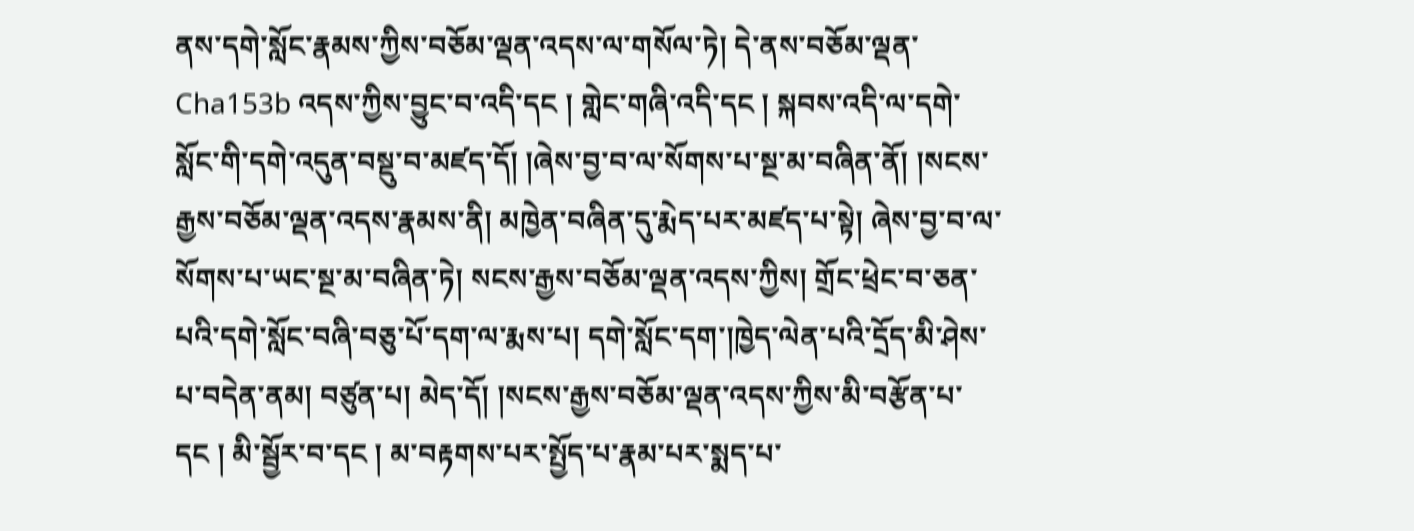ནས་དགེ་སློང་རྣམས་ཀྱིས་བཅོམ་ལྡན་འདས་ལ་གསོལ་ཏེ། དེ་ནས་བཅོམ་ལྡན་ Cha153b འདས་ཀྱིས་བྱུང་བ་འདི་དང ། གླེང་གཞི་འདི་དང ། སྐབས་འདི་ལ་དགེ་སློང་གི་དགེ་འདུན་བསྡུ་བ་མཛད་དོ། །ཞེས་བྱ་བ་ལ་སོགས་པ་སྔ་མ་བཞིན་ནོ། །སངས་རྒྱས་བཅོམ་ལྡན་འདས་རྣམས་ནི། མཁྱེན་བཞིན་དུ་རྨེད་པར་མཛད་པ་སྟེ། ཞེས་བྱ་བ་ལ་སོགས་པ་ཡང་སྔ་མ་བཞིན་ཏེ། སངས་རྒྱས་བཅོམ་ལྡན་འདས་ཀྱིས། གྲོང་ཕྲེང་བ་ཅན་པའི་དགེ་སློང་བཞི་བཅུ་པོ་དག་ལ་རྨས་པ། དགེ་སློང་དག་།ཁྱེད་ལེན་པའི་དྲོད་མི་ཤེས་པ་བདེན་ནམ། བཙུན་པ། མེད་དོ། །སངས་རྒྱས་བཅོམ་ལྡན་འདས་ཀྱིས་མི་བརྩོན་པ་དང ། མི་སྦྱོར་བ་དང ། མ་བརྟགས་པར་སྤྱོད་པ་རྣམ་པར་སྨད་པ་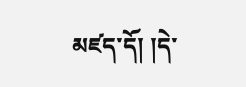མཛད་དོ། །དེ་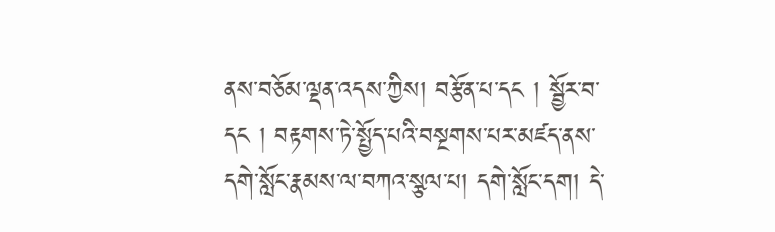ནས་བཅོམ་ལྡན་འདས་ཀྱིས། བརྩོན་པ་དང ། སྦྱོར་བ་དང ། བརྟགས་ཏེ་སྤྱོད་པའི་བསྔགས་པར་མཛད་ནས་དགེ་སློང་རྣམས་ལ་བཀའ་སྩལ་པ། དགེ་སློང་དག། དེ་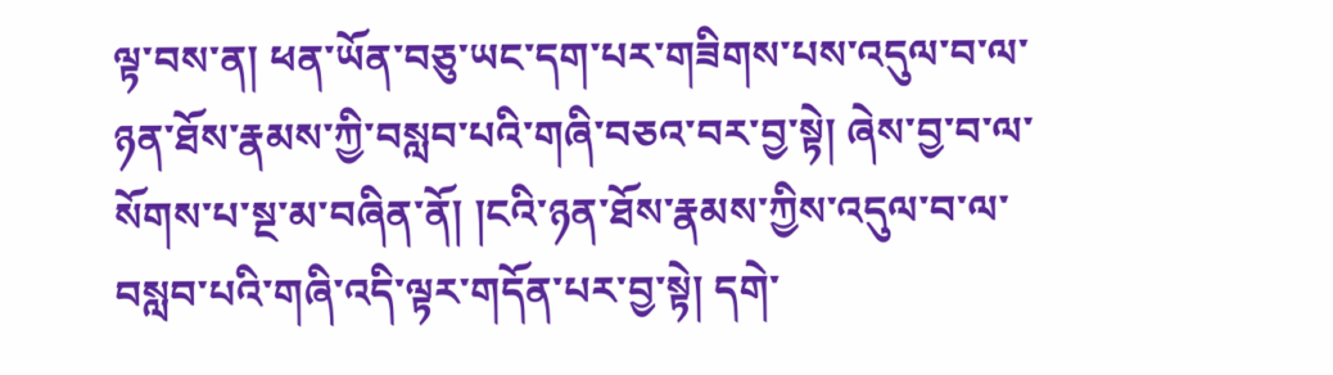ལྟ་བས་ན། ཕན་ཡོན་བཅུ་ཡང་དག་པར་གཟིགས་པས་འདུལ་བ་ལ་ཉན་ཐོས་རྣམས་ཀྱི་བསླབ་པའི་གཞི་བཅའ་བར་བྱ་སྟེ། ཞེས་བྱ་བ་ལ་སོགས་པ་སྔ་མ་བཞིན་ནོ། །ངའི་ཉན་ཐོས་རྣམས་ཀྱིས་འདུལ་བ་ལ་བསླབ་པའི་གཞི་འདི་ལྟར་གདོན་པར་བྱ་སྟེ། དགེ་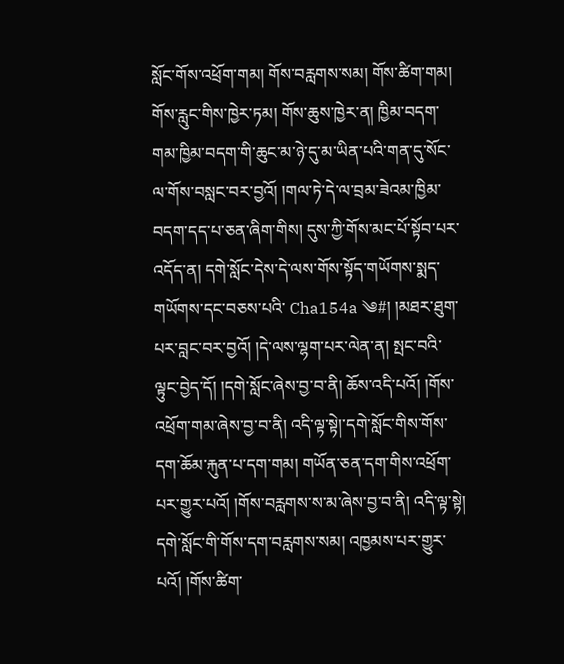སློང་གོས་འཕྲོག་གམ། གོས་བརླགས་སམ། གོས་ཚིག་གམ། གོས་རླུང་གིས་ཁྱེར་ཏམ། གོས་ཆུས་ཁྱེར་ན། ཁྱིམ་བདག་གམ་ཁྱིམ་བདག་གི་ཆུང་མ་ཉེ་དུ་མ་ཡིན་པའི་གན་དུ་སོང་ལ་གོས་བསླང་བར་བྱའོ། །གལ་ཏེ་དེ་ལ་བྲམ་ཟེའམ་ཁྱིམ་བདག་དད་པ་ཅན་ཞིག་གིས། དུས་ཀྱི་གོས་མང་པོ་སྟོབ་པར་འདོད་ན། དགེ་སློང་དེས་དེ་ལས་གོས་སྟོད་གཡོགས་སྨད་གཡོགས་དང་བཅས་པའི་ Cha154a ༄#། །མཐར་ཐུག་པར་བླང་བར་བྱའོ། །དེ་ལས་ལྷག་པར་ལེན་ན། སྤང་བའི་ལྟུང་བྱེད་དོ། །དགེ་སློང་ཞེས་བྱ་བ་ནི། ཆོས་འདི་པའོ། །གོས་འཕྲོག་གམ་ཞེས་བྱ་བ་ནི། འདི་ལྟ་སྟེ།་དགེ་སློང་གིས་གོས་དག་ཆོམ་རྐུན་པ་དག་གམ། གཡོན་ཅན་དག་གིས་འཕྲོག་པར་གྱུར་པའོ། །གོས་བརླགས་ས་མ་ཞེས་བྱ་བ་ནི། འདི་ལྟ་སྟེ། དགེ་སློང་གི་གོས་དག་བརླགས་སམ། འཁྱམས་པར་གྱུར་པའོ། །གོས་ཚིག་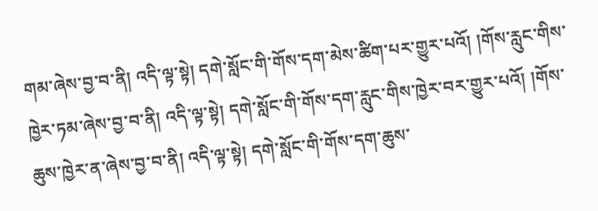གམ་ཞེས་བྱ་བ་ནི། འདི་ལྟ་སྟེ། དགེ་སློང་གི་གོས་དག་མེས་ཚིག་པར་གྱུར་པའོ། །གོས་རླུང་གིས་ཁྱེར་ཏམ་ཞེས་བྱ་བ་ནི། འདི་ལྟ་སྟེ། དགེ་སློང་གི་གོས་དག་རླུང་གིས་ཁྱེར་བར་གྱུར་པའོ། །གོས་ཆུས་ཁྱེར་ན་ཞེས་བྱ་བ་ནི། འདི་ལྟ་སྟེ། དགེ་སློང་གི་གོས་དག་ཆུས་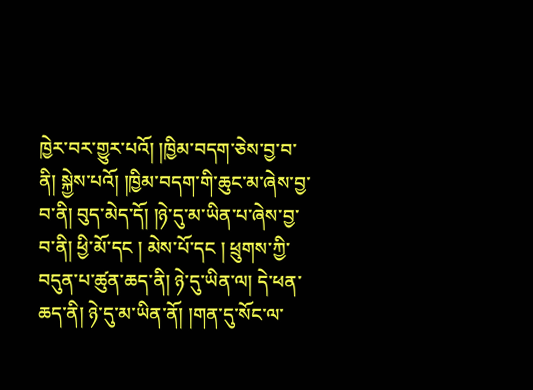ཁྱེར་བར་གྱུར་པའོ། །ཁྱིམ་བདག་ཅེས་བྱ་བ་ནི། སྐྱེས་པའོ། །ཁྱིམ་བདག་གི་ཆུང་མ་ཞེས་བྱ་བ་ནི། བུད་མེད་དོ། །ཉེ་དུ་མ་ཡིན་པ་ཞེས་བྱ་བ་ནི། ཕྱི་མོ་དང ། མེས་པོ་དང ། ཕྲུགས་ཀྱི་བདུན་པ་ཚུན་ཆད་ནི། ཉེ་དུ་ཡིན་ལ། དེ་ཕན་ཆད་ནི། ཉེ་དུ་མ་ཡིན་ནོ། །གན་དུ་སོང་ལ་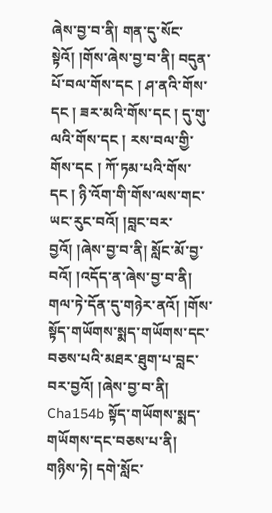ཞེས་བྱ་བ་ནི། གན་དུ་སོང་སྟེའོ། །གོས་ཞེས་བྱ་བ་ནི། བདུན་པོ་བལ་གོས་དང ། ཤ་ནའི་གོས་དང ། ཟར་མའི་གོས་དང ། དུ་གུ་ལའི་གོས་དང ། རས་བལ་གྱི་གོས་དང ། ཀོ་ཏམ་པའི་གོས་དང ། ཉི་འོག་གི་གོས་ལས་གང་ཡང་རུང་བའོ། །བླང་བར་བྱའོ། །ཞེས་བྱ་བ་ནི། སློང་མོ་བྱ་བའོ། །འདོད་ན་ཞེས་བྱ་བ་ནི། གལ་ཏེ་དོན་དུ་གཉེར་ནའོ། །གོས་སྟོད་གཡོགས་སྨད་གཡོགས་དང་བཅས་པའི་མཐར་ཐུག་པ་བླང་བར་བྱའོ། །ཞེས་བྱ་བ་ནི། Cha154b སྟོད་གཡོགས་སྨད་གཡོགས་དང་བཅས་པ་ནི། གཉིས་ཏེ། དགེ་སློང་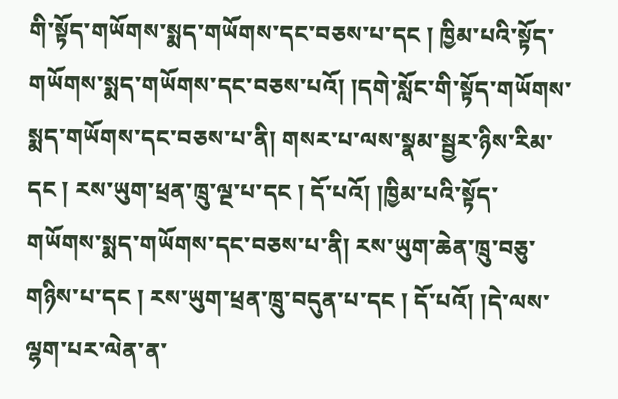གི་སྟོད་གཡོགས་སྨད་གཡོགས་དང་བཅས་པ་དང ། ཁྱིམ་པའི་སྟོད་གཡོགས་སྨད་གཡོགས་དང་བཅས་པའོ། །དགེ་སློང་གི་སྟོད་གཡོགས་སྨད་གཡོགས་དང་བཅས་པ་ནི། གསར་པ་ལས་སྣམ་སྦྱར་ཉིས་རིམ་དང ། རས་ཡུག་ཕྲན་ཁྲུ་ལྔ་པ་དང ། དོ་པའོ། །ཁྱིམ་པའི་སྟོད་གཡོགས་སྨད་གཡོགས་དང་བཅས་པ་ནི། རས་ཡུག་ཆེན་ཁྲུ་བཅུ་གཉིས་པ་དང ། རས་ཡུག་ཕྲན་ཁྲུ་བདུན་པ་དང ། དོ་པའོ། །དེ་ལས་ལྷག་པར་ལེན་ན་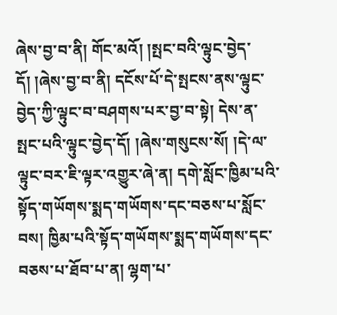ཞེས་བྱ་བ་ནི། གོང་མའོ། །སྤང་བའི་ལྟུང་བྱེད་དོ། །ཞེས་བྱ་བ་ནི། དངོས་པོ་དེ་སྤངས་ནས་ལྟུང་བྱེད་ཀྱི་ལྟུང་བ་བཤགས་པར་བྱ་བ་སྟེ། དེས་ན་སྤང་པའི་ལྟུང་བྱེད་དོ། །ཞེས་གསུངས་སོ། །དེ་ལ་ལྟུང་བར་ཇི་ལྟར་འགྱུར་ཞེ་ན། དགེ་སློང་ཁྱིམ་པའི་སྟོད་གཡོགས་སྨད་གཡོགས་དང་བཅས་པ་སློང་བས། ཁྱིམ་པའི་སྟོད་གཡོགས་སྨད་གཡོགས་དང་བཅས་པ་ཐོབ་པ་ན། ལྷག་པ་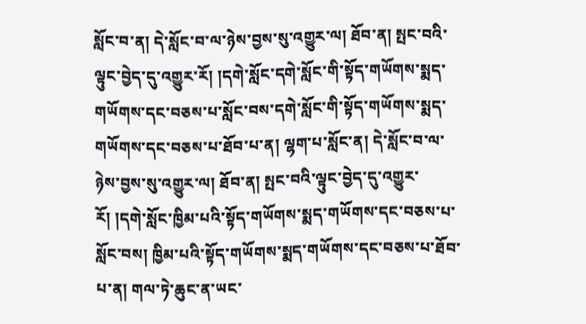སློང་བ་ན། དེ་སློང་བ་ལ་ཉེས་བྱས་སུ་འགྱུར་ལ། ཐོབ་ན། སྤང་བའི་ལྟུང་བྱེད་དུ་འགྱུར་རོ། །དགེ་སློང་དགེ་སློང་གི་སྟོད་གཡོགས་སྨད་གཡོགས་དང་བཅས་པ་སློང་བས་དགེ་སློང་གི་སྟོད་གཡོགས་སྨད་གཡོགས་དང་བཅས་པ་ཐོབ་པ་ན། ལྷག་པ་སློང་ན། དེ་སློང་བ་ལ་ཉེས་བྱས་སུ་འགྱུར་ལ། ཐོབ་ན། སྤང་བའི་ལྟུང་བྱེད་དུ་འགྱུར་རོ། །དགེ་སློང་ཁྱིམ་པའི་སྟོད་གཡོགས་སྨད་གཡོགས་དང་བཅས་པ་སློང་བས། ཁྱིམ་པའི་སྟོད་གཡོགས་སྨད་གཡོགས་དང་བཅས་པ་ཐོབ་པ་ན། གལ་ཏེ་ཆུང་ན་ཡང་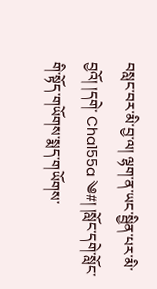བསླང་བར་མི་བྱ་ལ། ལྷག་ན་ཡང་སྦྱིན་པར་མི་བྱའོ། །དགེ་ Cha155a ༄#། །སློང་དགེ་སློང་གི་སྟོད་གཡོགས་སྨད་གཡོགས་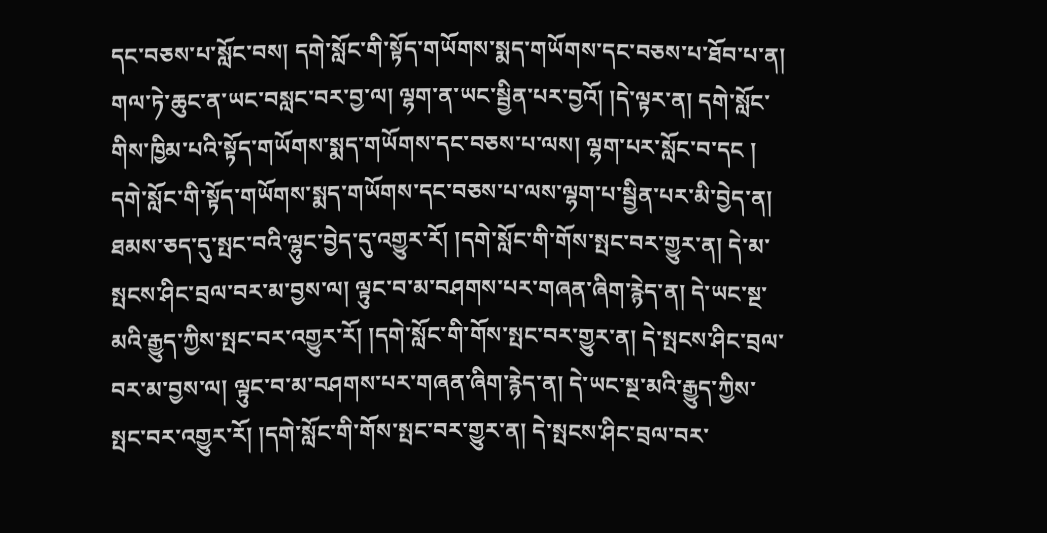དང་བཅས་པ་སློང་བས། དགེ་སློང་གི་སྟོད་གཡོགས་སྨད་གཡོགས་དང་བཅས་པ་ཐོབ་པ་ན། གལ་ཏེ་ཆུང་ན་ཡང་བསླང་བར་བྱ་ལ། ལྷག་ན་ཡང་སྦྱིན་པར་བྱའོ། །དེ་ལྟར་ན། དགེ་སློང་གིས་ཁྱིམ་པའི་སྟོད་གཡོགས་སྨད་གཡོགས་དང་བཅས་པ་ལས། ལྷག་པར་སློང་བ་དང ། དགེ་སློང་གི་སྟོད་གཡོགས་སྨད་གཡོགས་དང་བཅས་པ་ལས་ལྷག་པ་སྦྱིན་པར་མི་བྱེད་ན། ཐམས་ཅད་དུ་སྤང་བའི་ལྷུང་བྱེད་དུ་འགྱུར་རོ། །དགེ་སློང་གི་གོས་སྤང་བར་གྱུར་ན། དེ་མ་སྤངས་ཤིང་བྲལ་བར་མ་བྱས་ལ། ལྟུང་བ་མ་བཤགས་པར་གཞན་ཞིག་རྙེད་ན། དེ་ཡང་སྔ་མའི་རྒྱུད་ཀྱིས་སྤང་བར་འགྱུར་རོ། །དགེ་སློང་གི་གོས་སྤང་བར་གྱུར་ན། དེ་སྤངས་ཤིང་བྲལ་བར་མ་བྱས་ལ། ལྟུང་བ་མ་བཤགས་པར་གཞན་ཞིག་རྙེད་ན། དེ་ཡང་སྔ་མའི་རྒྱུད་ཀྱིས་སྤང་བར་འགྱུར་རོ། །དགེ་སློང་གི་གོས་སྤང་བར་གྱུར་ན། དེ་སྤངས་ཤིང་བྲལ་བར་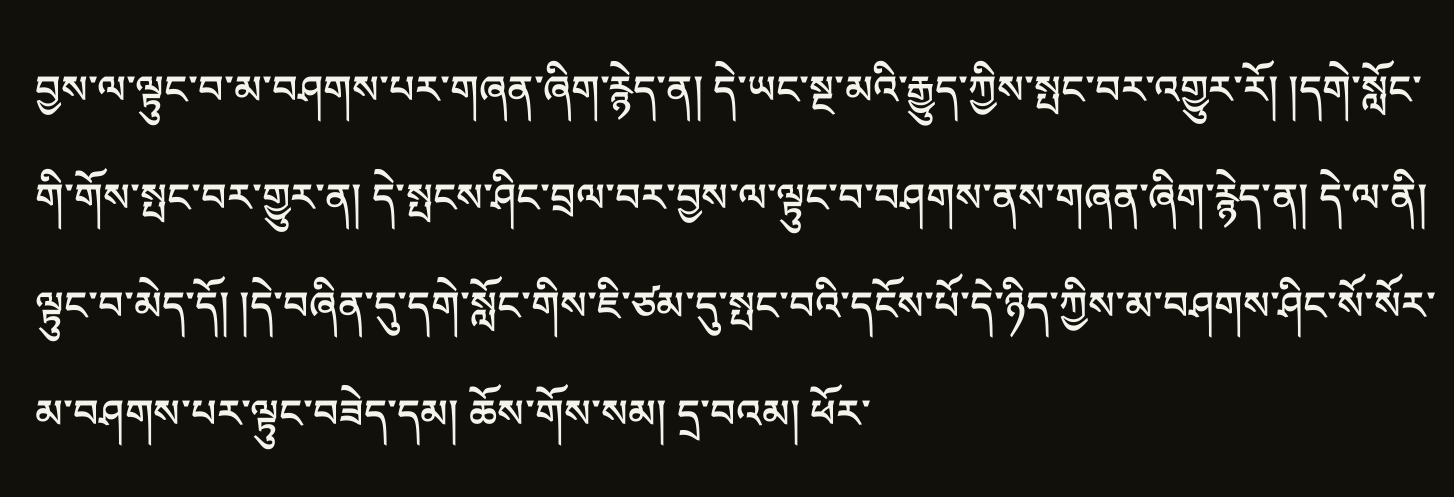བྱས་ལ་ལྟུང་བ་མ་བཤགས་པར་གཞན་ཞིག་རྙེད་ན། དེ་ཡང་སྔ་མའི་རྒྱུད་ཀྱིས་སྤང་བར་འགྱུར་རོ། །དགེ་སློང་གི་གོས་སྤང་བར་གྱུར་ན། དེ་སྤངས་ཤིང་བྲལ་བར་བྱས་ལ་ལྟུང་བ་བཤགས་ནས་གཞན་ཞིག་རྙེད་ན། དེ་ལ་ནི། ལྟུང་བ་མེད་དོ། །དེ་བཞིན་དུ་དགེ་སློང་གིས་ཇི་ཙམ་དུ་སྤང་བའི་དངོས་པོ་དེ་ཉིད་ཀྱིས་མ་བཤགས་ཤིང་སོ་སོར་མ་བཤགས་པར་ལྟུང་བཟེད་དམ། ཆོས་གོས་སམ། དྲ་བའམ། ཕོར་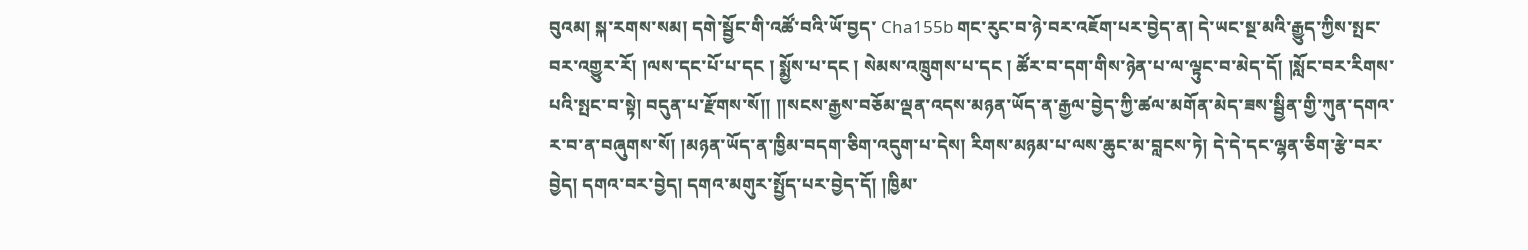བུའམ། སྐ་རགས་སམ། དགེ་སྦྱོང་གི་འཚོ་བའི་ཡོ་བྱད་ Cha155b གང་རུང་བ་ཉེ་བར་འཇོག་པར་བྱེད་ན། དེ་ཡང་སྔ་མའི་རྒྱུད་ཀྱིས་སྤང་བར་འགྱུར་རོ། །ལས་དང་པོ་པ་དང ། སྨྱོས་པ་དང ། སེམས་འཁྲུགས་པ་དང ། ཚོར་བ་དག་གིས་ཉེན་པ་ལ་ལྟུང་བ་མེད་དོ། །སློང་བར་རིགས་པའི་སྤང་བ་སྟེ། བདུན་པ་རྫོགས་སོ།། །།སངས་རྒྱས་བཅོམ་ལྡན་འདས་མཉན་ཡོད་ན་རྒྱལ་བྱེད་ཀྱི་ཚལ་མགོན་མེད་ཟས་སྦྱིན་གྱི་ཀུན་དགའ་ར་བ་ན་བཞུགས་སོ། །མཉན་ཡོད་ན་ཁྱིམ་བདག་ཅིག་འདུག་པ་དེས། རིགས་མཉམ་པ་ལས་ཆུང་མ་བླངས་ཏེ། དེ་དེ་དང་ལྷན་ཅིག་རྩེ་བར་བྱེད། དགའ་བར་བྱེད། དགའ་མགུར་སྤྱོད་པར་བྱེད་དོ། །ཁྱིམ་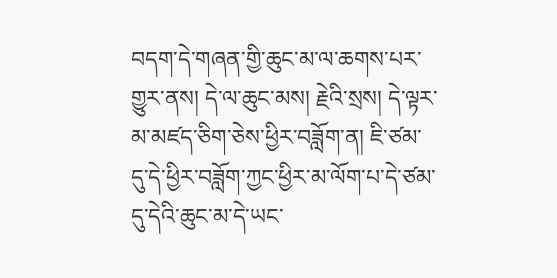བདག་དེ་གཞན་གྱི་ཆུང་མ་ལ་ཆགས་པར་གྱུར་ནས། དེ་ལ་ཆུང་མས། རྗེའི་སྲས། དེ་ལྟར་མ་མཛད་ཅིག་ཅེས་ཕྱིར་བཟློག་ན། ཇི་ཙམ་དུ་དེ་ཕྱིར་བཟློག་ཀྱང་ཕྱིར་མ་ལོག་པ་དེ་ཙམ་དུ་དེའི་ཆུང་མ་དེ་ཡང་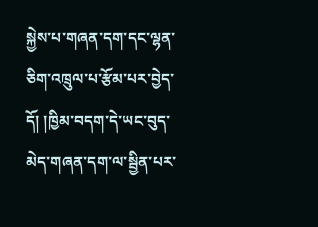སྐྱེས་པ་གཞན་དག་དང་ལྷན་ཅིག་འཁྲུལ་པ་རྩོམ་པར་བྱེད་དོ། །ཁྱིམ་བདག་དེ་ཡང་བུད་མེད་གཞན་དག་ལ་སྦྱིན་པར་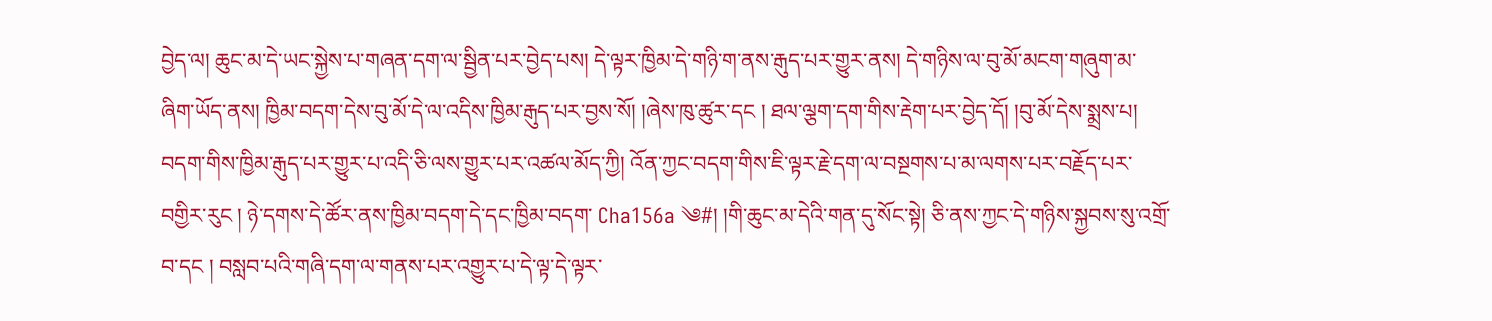བྱེད་ལ། ཆུང་མ་དེ་ཡང་སྐྱེས་པ་གཞན་དག་ལ་སྦྱིན་པར་བྱེད་པས། དེ་ལྟར་ཁྱིམ་དེ་གཉི་ག་ནས་རྒུད་པར་གྱུར་ནས། དེ་གཉིས་ལ་བུ་མོ་མངག་གཞུག་མ་ཞིག་ཡོད་ནས། ཁྱིམ་བདག་དེས་བུ་མོ་དེ་ལ་འདིས་ཁྱིམ་རྒུད་པར་བྱས་སོ། །ཞེས་ཁུ་ཚུར་དང ། ཐལ་ལྕག་དག་གིས་རྡེག་པར་བྱེད་དོ། །བུ་མོ་དེས་སྨྲས་པ། བདག་གིས་ཁྱིམ་རྒུད་པར་གྱུར་པ་འདི་ཅི་ལས་གྱུར་པར་འཚལ་མོད་ཀྱི། འོན་ཀྱང་བདག་གིས་ཇི་ལྟར་རྗེ་དག་ལ་བསྔགས་པ་མ་ལགས་པར་བརྗོད་པར་བགྱིར་རུང ། ཉེ་དགས་དེ་ཚོར་ནས་ཁྱིམ་བདག་དེ་དང་ཁྱིམ་བདག་ Cha156a ༄#། །གི་ཆུང་མ་དེའི་གན་དུ་སོང་སྟེ། ཅི་ནས་ཀྱང་དེ་གཉིས་སྐྱབས་སུ་འགྲོ་བ་དང ། བསླབ་པའི་གཞི་དག་ལ་གནས་པར་འགྱུར་པ་དེ་ལྟ་དེ་ལྟར་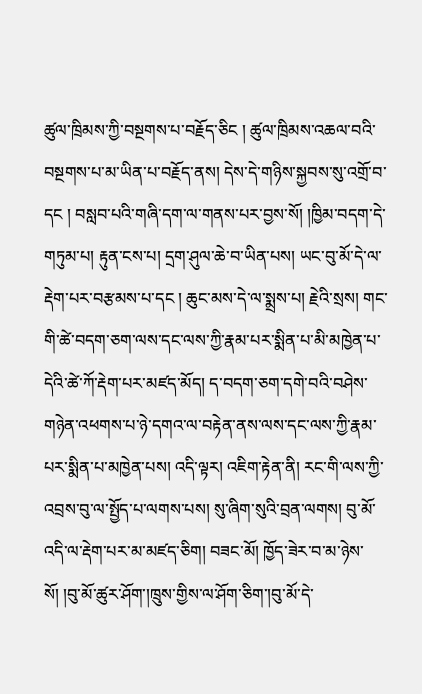ཚུལ་ཁྲིམས་ཀྱི་བསྔགས་པ་བརྗོད་ཅིང ། ཚུལ་ཁྲིམས་འཆལ་བའི་བསྔགས་པ་མ་ཡིན་པ་བརྗོད་ནས། དེས་དེ་གཉིས་སྐྱབས་སུ་འགྲོ་བ་དང ། བསླབ་པའི་གཞི་དག་ལ་གནས་པར་བྱས་སོ། །ཁྱིམ་བདག་དེ་གཏུམ་པ། རྟུན་ངས་པ། དྲག་ཤུལ་ཆེ་བ་ཡིན་པས། ཡང་བུ་མོ་དེ་ལ་རྡེག་པར་བརྩམས་པ་དང ། ཆུང་མས་དེ་ལ་སྨྲས་པ། རྗེའི་སྲས། གང་གི་ཚེ་བདག་ཅག་ལས་དང་ལས་ཀྱི་རྣམ་པར་སྨིན་པ་མི་མཁྱེན་པ་དེའི་ཚེ་ཀོ་རྡེག་པར་མཛད་མོད། ད་བདག་ཅག་དགེ་བའི་བཤེས་གཉེན་འཕགས་པ་ཉེ་དགའ་ལ་བརྟེན་ནས་ལས་དང་ལས་ཀྱི་རྣམ་པར་སྨིན་པ་མཁྱེན་པས། འདི་ལྟར། འཇིག་རྟེན་ནི། རང་གི་ལས་ཀྱི་འབྲས་བུ་ལ་སྤྱོད་པ་ལགས་པས། སུ་ཞིག་སུའི་བྲན་ལགས། བུ་མོ་འདི་ལ་རྡེག་པར་མ་མཛད་ཅིག། བཟང་མོ། ཁྱོད་ཟེར་བ་མ་ཉེས་སོ། །བུ་མོ་ཚུར་ཤོག་།ཁྲུས་གྱིས་ལ་ཤོག་ཅིག་།བུ་མོ་དེ་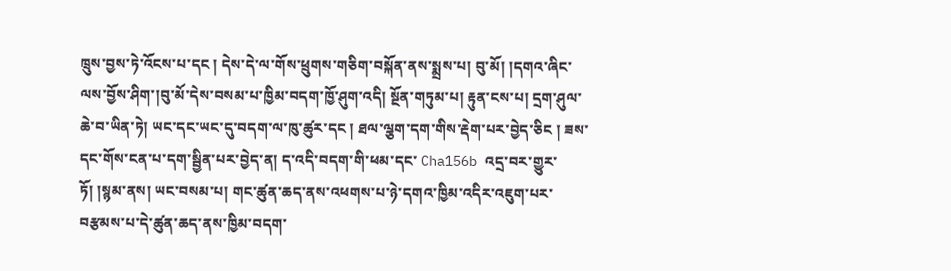ཁྲུས་བྱས་ཏེ་འོངས་པ་དང ། དེས་དེ་ལ་གོས་ཕྲུགས་གཅིག་བསྐོན་ནས་སྨྲས་པ། བུ་མོ། །དགའ་ཞིང་ལས་བྱོས་ཤིག་།བུ་མོ་དེས་བསམ་པ་ཁྱིམ་བདག་ཁྱོ་ཤུག་འདི། སྔོན་གཏུམ་པ། རྟུན་ངས་པ། དྲག་ཤུལ་ཆེ་བ་ཡིན་ཏེ། ཡང་དང་ཡང་དུ་བདག་ལ་ཁུ་ཚུར་དང ། ཐལ་ལྕག་དག་གིས་རྡེག་པར་བྱེད་ཅིང ། ཟས་དང་གོས་ངན་པ་དག་སྦྱིན་པར་བྱེད་ན། ད་འདི་བདག་གི་ཕམ་དང་ Cha156b འདྲ་བར་གྱུར་ཏོ། །སྙམ་ནས། ཡང་བསམ་པ། གང་ཚུན་ཆད་ནས་འཕགས་པ་ཉེ་དགའ་ཁྱིམ་འདིར་འཇུག་པར་བརྩམས་པ་དེ་ཚུན་ཆད་ནས་ཁྱིམ་བདག་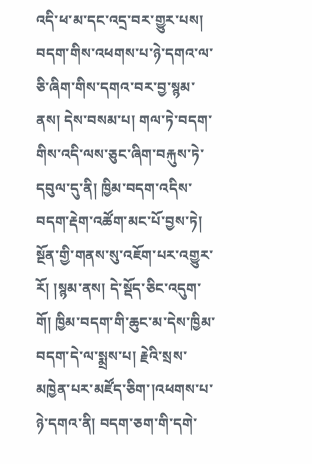འདི་ཕ་མ་དང་འདྲ་བར་གྱུར་པས། བདག་གིས་འཕགས་པ་ཉེ་དགའ་ལ་ཅི་ཞིག་གིས་དགའ་བར་བྱ་སྙམ་ནས། དེས་བསམ་པ། གལ་ཏེ་བདག་གིས་འདི་ལས་ཅུང་ཞིག་བརྐུས་ཏེ་དབུལ་དུ་ནི། ཁྱིམ་བདག་འདིས་བདག་རྡེག་འཚོག་མང་པོ་བྱས་ཏེ། སྔོན་གྱི་གནས་སུ་འཇོག་པར་འགྱུར་རོ། །སྙམ་ནས། དེ་སྡོད་ཅིང་འདུག་གོ། ཁྱིམ་བདག་གི་ཆུང་མ་དེས་ཁྱིམ་བདག་དེ་ལ་སྨྲས་པ། རྗེའི་སྲས་མཁྱེན་པར་མཛོད་ཅིག་།འཕགས་པ་ཉེ་དགའ་ནི། བདག་ཅག་གི་དགེ་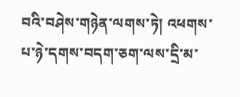བའི་བཤེས་གཉེན་ལགས་ཏེ། འཕགས་པ་ཉེ་དགས་བདག་ཅག་ལས་དྲི་མ་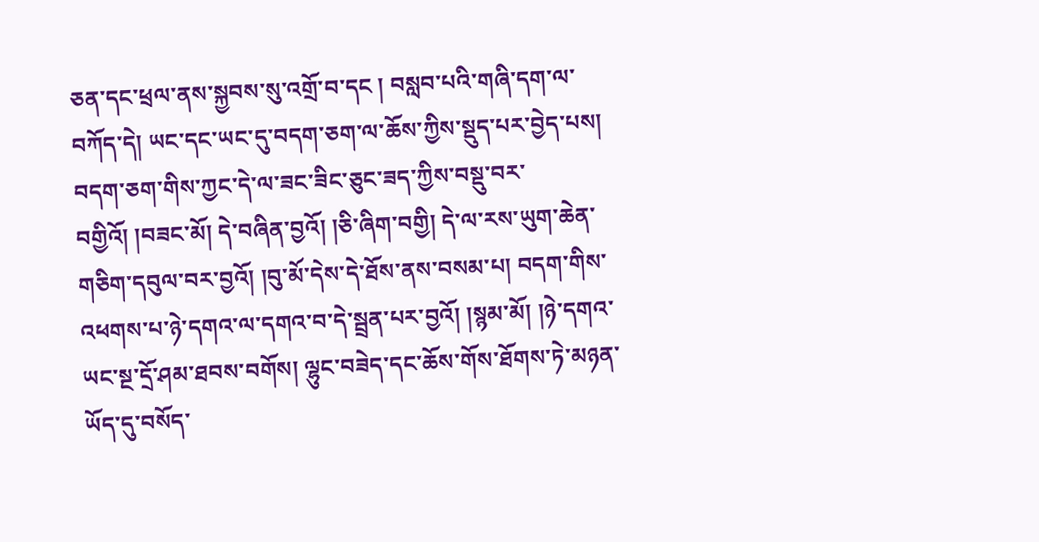ཅན་དང་ཕྲལ་ནས་སྐྱབས་སུ་འགྲོ་བ་དང ། བསླབ་པའི་གཞི་དག་ལ་བཀོད་དེ། ཡང་དང་ཡང་དུ་བདག་ཅག་ལ་ཆོས་ཀྱིས་སྡུད་པར་བྱེད་པས། བདག་ཅག་གིས་ཀྱང་དེ་ལ་ཟང་ཟིང་ཅུང་ཟད་ཀྱིས་བསྡུ་བར་བགྱིའོ། །བཟང་མོ། དེ་བཞིན་བྱའོ། །ཅི་ཞིག་བགྱི། དེ་ལ་རས་ཡུག་ཆེན་གཅིག་དབུལ་བར་བྱའོ། །བུ་མོ་དེས་དེ་ཐོས་ནས་བསམ་པ། བདག་གིས་འཕགས་པ་ཉེ་དགའ་ལ་དགའ་བ་དེ་སྦྲན་པར་བྱའོ། །སྙམ་མོ། །ཉེ་དགའ་ཡང་སྔ་དྲོ་ཤམ་ཐབས་བགོས། ལྷུང་བཟེད་དང་ཆོས་གོས་ཐོགས་ཏེ་མཉན་ཡོད་དུ་བསོད་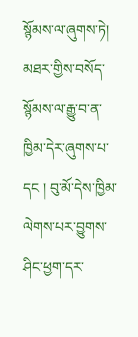སྙོམས་ལ་ཞུགས་ཏེ། མཐར་གྱིས་བསོད་སྙོམས་ལ་རྒྱུ་བ་ན་ཁྱིམ་དེར་ཞུགས་པ་དང ། བུ་མོ་དེས་ཁྱིམ་ལེགས་པར་བྱུགས་ཤིང་ཕྱག་དར་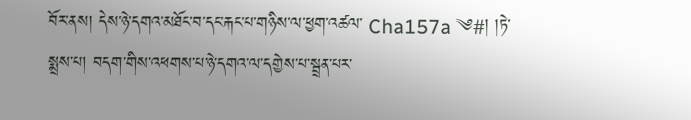བོར་ནས། དེས་ཉེ་དགའ་མཐོང་བ་དང་རྐང་པ་གཉིས་ལ་ཕྱག་འཚལ་ Cha157a ༄#། །ཏེ་སྨྲས་པ། བདག་གིས་འཕགས་པ་ཉེ་དགའ་ལ་དགྱེས་པ་སྦྲན་པར་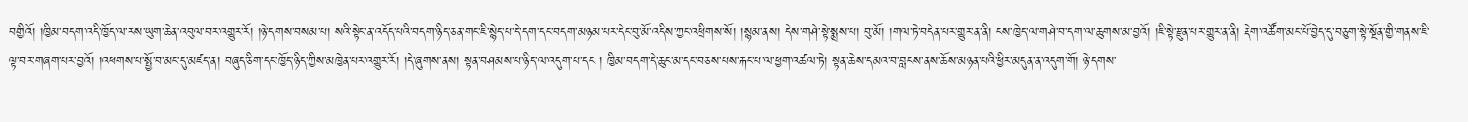བགྱིའོ། །ཁྱིམ་བདག་འདི་ཁྱོད་ལ་རས་ཡུག་ཆེན་འབུལ་བར་འགྱུར་རོ། །ཉེ་དགས་བསམ་པ། སའི་སྟེང་ན་འདོད་པའི་བདག་ཉིད་ཅན་གང་ཇི་སྙེད་པ་དེ་དག་དང་བདག་མཉམ་པར་དེང་བུ་མོ་འདིས་ཀྱང་འཕྲིགས་སོ། །སྙམ་ནས། དེས་གཤེ་སྟེ་སྨྲས་པ། བུ་མོ། །གལ་ཏེ་བདེན་པར་གྱུར་ན་ནི། ངས་ཁྱེད་ལ་གཤེ་བ་དག་ལ་ཆུགས་མ་བྱའོ། །ཇི་སྟེ་རྫུན་པར་གྱུར་ན་ནི། རྡེག་འཚོག་མང་པོ་བྱེད་དུ་བཅུག་སྟེ་སྔོན་གྱི་གནས་ཇི་ལྟ་བར་གཞག་པར་བྱའོ། །འཕགས་པ་སྤྱོ་བ་མང་དུ་མཛད་ན། བཞུད་ཅིག་དང་ཁྱོད་ཉིད་ཀྱིས་མཁྱེན་པར་འགྱུར་རོ། །དེ་ཞུགས་ནས། སྟན་བཤམས་པ་ཉིད་ལ་འདུག་པ་དང ། ཁྱིམ་བདག་དེ་ཆུང་མ་དང་བཅས་པས་རྐང་པ་ལ་ཕྱག་འཚལ་ཏེ། སྟན་ཆེས་དམའ་བ་བླངས་ནས་ཆོས་མཉན་པའི་ཕྱིར་མདུན་ན་འདུག་གོ། ཉེ་དགས་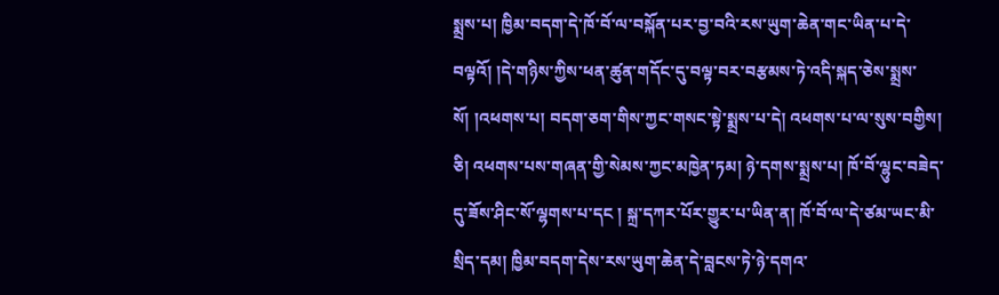སྨྲས་པ། ཁྱིམ་བདག་དེ་ཁོ་བོ་ལ་བསྐོན་པར་བྱ་བའི་རས་ཡུག་ཆེན་གང་ཡིན་པ་དེ་བལྟའོ། །དེ་གཉིས་ཀྱིས་ཕན་ཚུན་གདོང་དུ་བལྟ་བར་བརྩམས་ཏེ་འདི་སྐད་ཅེས་སྨྲས་སོ། །འཕགས་པ། བདག་ཅག་གིས་ཀྱང་གསང་སྟེ་སྨྲས་པ་དེ། འཕགས་པ་ལ་སུས་བགྱིས། ཅི། འཕགས་པས་གཞན་གྱི་སེམས་ཀྱང་མཁྱེན་ཏམ། ཉེ་དགས་སྨྲས་པ། ཁོ་བོ་ལྷུང་བཟེད་དུ་ཟོས་ཤིང་སོ་ལྷགས་པ་དང ། སྐྲ་དཀར་པོར་གྱུར་པ་ཡིན་ན། ཁོ་བོ་ལ་དེ་ཙམ་ཡང་མི་སྲིད་དམ། ཁྱིམ་བདག་དེས་རས་ཡུག་ཆེན་དེ་བླངས་ཏེ་ཉེ་དགའ་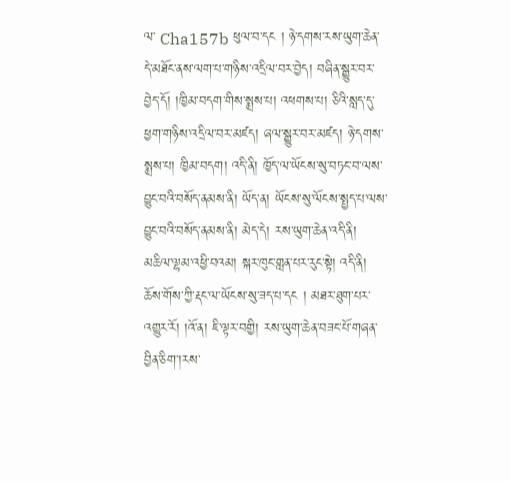ལ་ Cha157b ཕུལ་བ་དང ། ཉེ་དགས་རས་ཡུག་ཆེན་དེ་མཐོང་ནས་ལག་པ་གཉིས་འདྲིལ་བར་བྱེད། བཞིན་སྒྱུར་བར་བྱེད་དོ། །ཁྱིམ་བདག་གིས་སྨྲས་པ། འཕགས་པ། ཅིའི་སླད་དུ་ཕྱག་གཉིས་འདྲིལ་བར་མཛད། ཞལ་སྒྱུར་བར་མཛད། ཉེ་དགས་སྨྲས་པ། ཁྱིམ་བདག། འདི་ནི། ཁྱོད་ལ་ཡོངས་སུ་བཏང་བ་ལས་བྱུང་བའི་བསོད་ནམས་ནི། ཡོད་ན། ཡོངས་སུ་ལོངས་སྤྱད་པ་ལས་བྱུང་བའི་བསོད་ནམས་ནི། མེད་དེ། རས་ཡུག་ཆེན་འདི་ནི། མཆིལ་ལྷམ་འཕྱི་བའམ། སྐར་ཁུང་གླན་པར་རུང་སྟེ། འདི་ནི། ཆོས་གོས་ཀྱི་རྡང་ལ་ཡོངས་སུ་ཟད་པ་དང ། མཐར་ཐུག་པར་འགྱུར་རོ། །འོ་ན། ཇི་ལྟར་བགྱི། རས་ཡུག་ཆེན་བཟང་པོ་གཞན་བྱིན་ཅིག་།རས་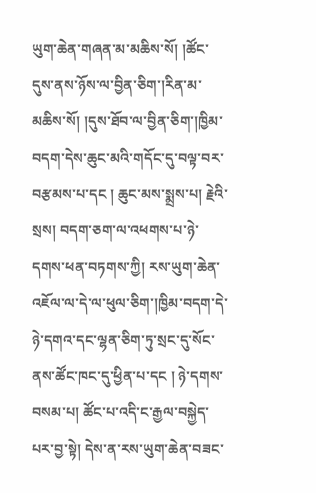ཡུག་ཆེན་གཞན་མ་མཆིས་སོ། །ཚོང་དུས་ནས་ཉོས་ལ་བྱིན་ཅིག་།རིན་མ་མཆིས་སོ། །དུས་ཐོབ་ལ་བྱིན་ཅིག་།ཁྱིམ་བདག་དེས་ཆུང་མའི་གདོང་དུ་བལྟ་བར་བརྩམས་པ་དང ། ཆུང་མས་སྨྲས་པ། རྗེའི་སྲས། བདག་ཅག་ལ་འཕགས་པ་ཉེ་དགས་ཕན་བཏགས་ཀྱི། རས་ཡུག་ཆེན་འཇོལ་ལ་དེ་ལ་ཕུལ་ཅིག་།ཁྱིམ་བདག་དེ་ཉེ་དགའ་དང་ལྷན་ཅིག་ཏུ་སྲང་དུ་སོང་ནས་ཚོང་ཁང་དུ་ཕྱིན་པ་དང ། ཉེ་དགས་བསམ་པ། ཚོང་པ་འདི་ང་རྒྱལ་བསྐྱེད་པར་བྱ་སྟེ། དེས་ན་རས་ཡུག་ཆེན་བཟང་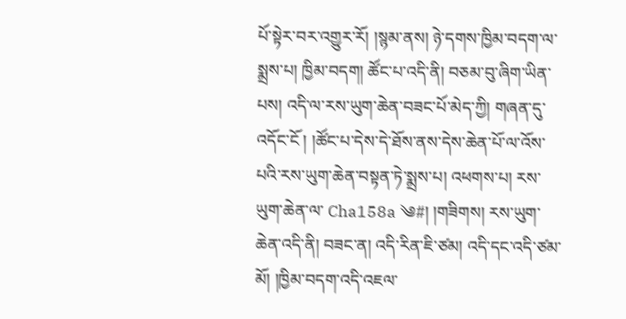པོ་སྟེར་བར་འགྱུར་རོ། །སྙམ་ནས། ཉེ་དགས་ཁྱིམ་བདག་ལ་སྨྲས་པ། ཁྱིམ་བདག། ཚོང་པ་འདི་ནི། བཅམ་བུ་ཞིག་ཡིན་པས། འདི་ལ་རས་ཡུག་ཆེན་བཟང་པོ་མེད་ཀྱི། གཞན་དུ་འདོང་ངོ ། །ཚོང་པ་དེས་དེ་ཐོས་ནས་དེས་ཆེན་པོ་ལ་འོས་པའི་རས་ཡུག་ཆེན་བསྟན་ཏེ་སྨྲས་པ། འཕགས་པ། རས་ཡུག་ཆེན་ལ་ Cha158a ༄#། །གཟིགས། རས་ཡུག་ཆེན་འདི་ནི། བཟང་ན། འདི་རིན་ཇི་ཙམ། འདི་དང་འདི་ཙམ་མོ། །ཁྱིམ་བདག་འདི་འཇལ་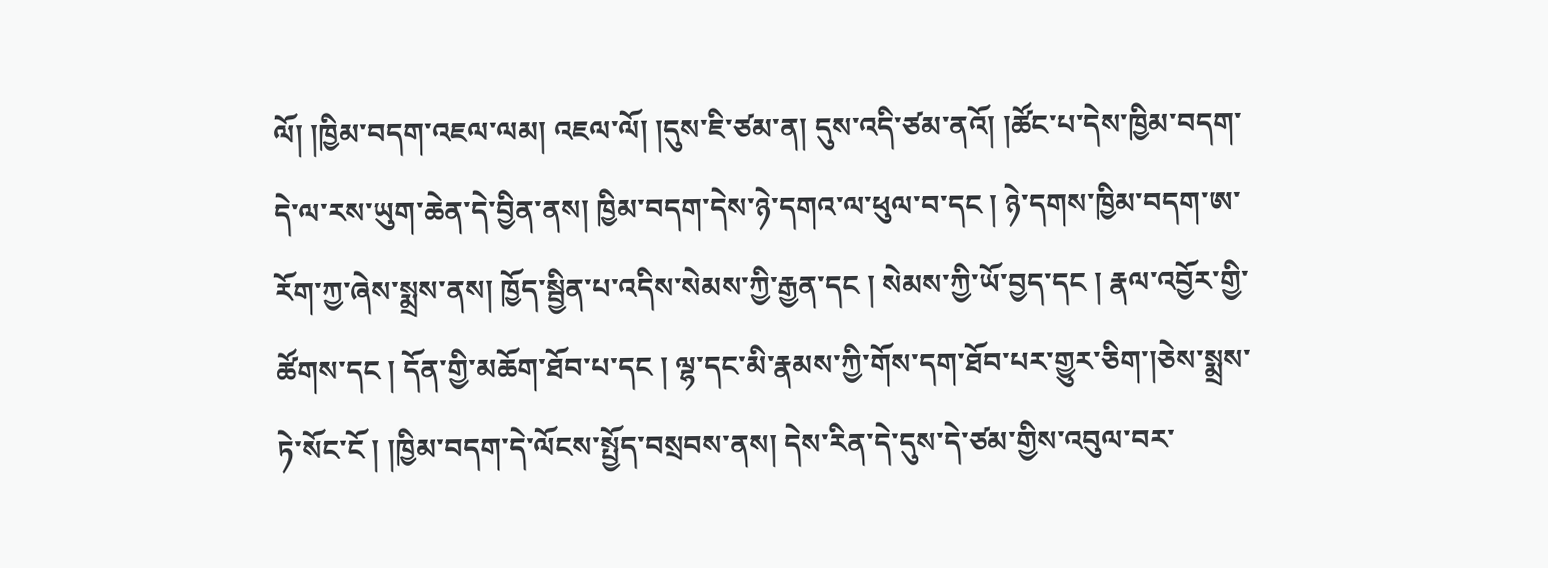ལོ། །ཁྱིམ་བདག་འཇལ་ལམ། འཇལ་ལོ། །དུས་ཇི་ཙམ་ན། དུས་འདི་ཙམ་ནའོ། །ཚོང་པ་དེས་ཁྱིམ་བདག་དེ་ལ་རས་ཡུག་ཆེན་དེ་བྱིན་ནས། ཁྱིམ་བདག་དེས་ཉེ་དགའ་ལ་ཕུལ་བ་དང ། ཉེ་དགས་ཁྱིམ་བདག་ཨ་རོག་ཀྱ་ཞེས་སྨྲས་ནས། ཁྱོད་སྦྱིན་པ་འདིས་སེམས་ཀྱི་རྒྱན་དང ། སེམས་ཀྱི་ཡོ་བྱད་དང ། རྣལ་འབྱོར་གྱི་ཚོགས་དང ། དོན་གྱི་མཆོག་ཐོབ་པ་དང ། ལྷ་དང་མི་རྣམས་ཀྱི་གོས་དག་ཐོབ་པར་གྱུར་ཅིག་།ཅེས་སྨྲས་ཏེ་སོང་ངོ ། །ཁྱིམ་བདག་དེ་ལོངས་སྤྱོད་བསྲབས་ནས། དེས་རིན་དེ་དུས་དེ་ཙམ་གྱིས་འབུལ་བར་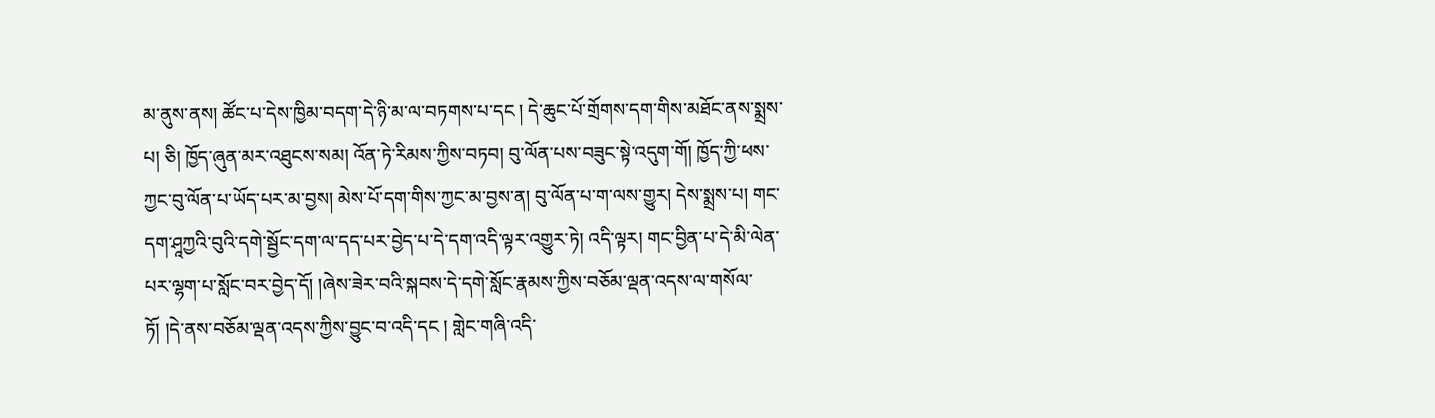མ་ནུས་ནས། ཚོང་པ་དེས་ཁྱིམ་བདག་དེ་ཉི་མ་ལ་བཏགས་པ་དང ། དེ་ཆུང་པོ་གྲོགས་དག་གིས་མཐོང་ནས་སྨྲས་པ། ཅི། ཁྱོད་ཞུན་མར་འཐུངས་སམ། འོན་ཏེ་རིམས་ཀྱིས་བཏབ། བུ་ལོན་པས་བཟུང་སྟེ་འདུག་གོ། ཁྱོད་ཀྱི་ཕས་ཀྱང་བུ་ལོན་པ་ཡོད་པར་མ་བྱས། མེས་པོ་དག་གིས་ཀྱང་མ་བྱས་ན། བུ་ལོན་པ་ག་ལས་གྱུར། དེས་སྨྲས་པ། གང་དག་ཤཱཀྱའི་བུའི་དགེ་སྦྱོང་དག་ལ་དད་པར་བྱེད་པ་དེ་དག་འདི་ལྟར་འགྱུར་ཏེ། འདི་ལྟར། གང་བྱིན་པ་དེ་མི་ལེན་པར་ལྷག་པ་སློང་བར་བྱེད་དོ། །ཞེས་ཟེར་བའི་སྐབས་དེ་དགེ་སློང་རྣམས་ཀྱིས་བཅོམ་ལྡན་འདས་ལ་གསོལ་ཏོ། །དེ་ནས་བཅོམ་ལྡན་འདས་ཀྱིས་བྱུང་བ་འདི་དང ། གླེང་གཞི་འདི་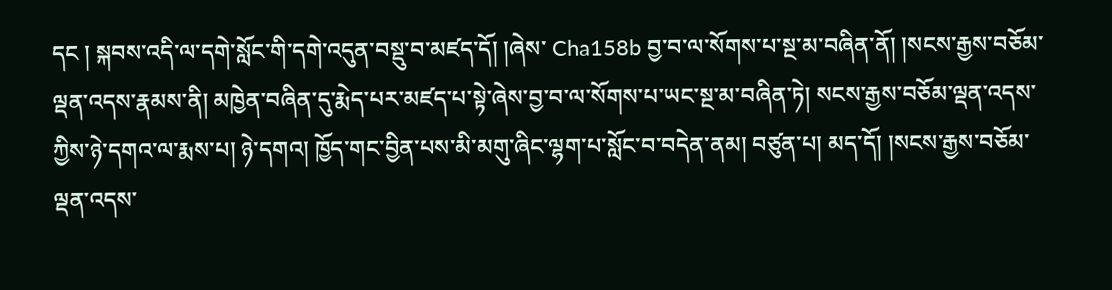དང ། སྐབས་འདི་ལ་དགེ་སློང་གི་དགེ་འདུན་བསྡུ་བ་མཛད་དོ། །ཞེས་ Cha158b བྱ་བ་ལ་སོགས་པ་སྔ་མ་བཞིན་ནོ། །སངས་རྒྱས་བཅོམ་ལྡན་འདས་རྣམས་ནི། མཁྱེན་བཞིན་དུ་རྨེད་པར་མཛད་པ་སྟེ་ཞེས་བྱ་བ་ལ་སོགས་པ་ཡང་སྔ་མ་བཞིན་ཏེ། སངས་རྒྱས་བཅོམ་ལྡན་འདས་ཀྱིས་ཉེ་དགའ་ལ་རྨས་པ། ཉེ་དགའ། ཁྱོད་གང་བྱིན་པས་མི་མགུ་ཞིང་ལྷག་པ་སློང་བ་བདེན་ནམ། བཙུན་པ། མད་དོ། །སངས་རྒྱས་བཅོམ་ལྡན་འདས་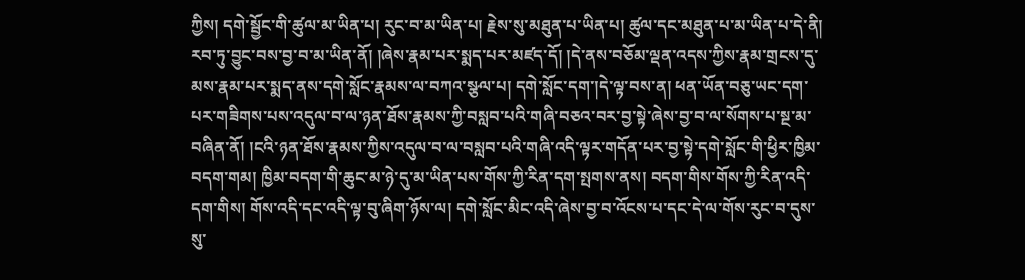ཀྱིས། དགེ་སྦྱོང་གི་ཚུལ་མ་ཡིན་པ། རུང་བ་མ་ཡིན་པ། རྗེས་སུ་མཐུན་པ་ཡིན་པ། ཚུལ་དང་མཐུན་པ་མ་ཡིན་པ་དེ་ནི། རབ་ཏུ་བྱུང་བས་བྱ་བ་མ་ཡིན་ནོ། །ཞེས་རྣམ་པར་སྨད་པར་མཛད་དོ། །དེ་ནས་བཅོམ་ལྡན་འདས་ཀྱིས་རྣམ་གྲངས་དུ་མས་རྣམ་པར་སྨད་ནས་དགེ་སློང་རྣམས་ལ་བཀའ་སྩལ་པ། དགེ་སློང་དག་།དེ་ལྟ་བས་ན། ཕན་ཡོན་བཅུ་ཡང་དག་པར་གཟིགས་པས་འདུལ་བ་ལ་ཉན་ཐོས་རྣམས་ཀྱི་བསླབ་པའི་གཞི་བཅའ་བར་བྱ་སྟེ་ཞེས་བྱ་བ་ལ་སོགས་པ་སྔ་མ་བཞིན་ནོ། །ངའི་ཉན་ཐོས་རྣམས་ཀྱིས་འདུལ་བ་ལ་བསླབ་པའི་གཞི་འདི་ལྟར་གདོན་པར་བྱ་སྟེ་དགེ་སློང་གི་ཕྱིར་ཁྱིམ་བདག་གམ། ཁྱིམ་བདག་གི་ཆུང་མ་ཉེ་དུ་མ་ཡིན་པས་གོས་ཀྱི་རིན་དག་སྤགས་ནས། བདག་གིས་གོས་ཀྱི་རིན་འདི་དག་གིས། གོས་འདི་དང་འདི་ལྟ་བུ་ཞིག་ཉོས་ལ། དགེ་སློང་མིང་འདི་ཞེས་བྱ་བ་འོངས་པ་དང་དེ་ལ་གོས་རུང་བ་དུས་སུ་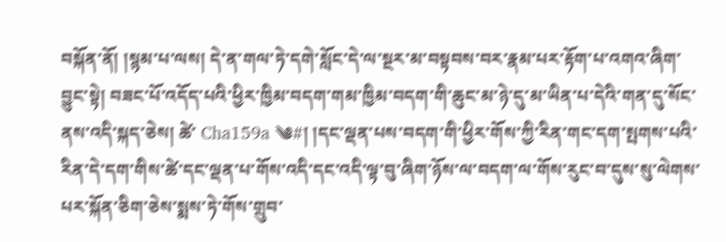བསྐོན་ནོ། །སྙམ་པ་ལས། དེ་ན་གལ་ཏེ་དགེ་སློང་དེ་ལ་སྔར་མ་བསྟབས་བར་རྣམ་པར་རྟོག་པ་འགའ་ཞིག་བྱུང་སྟེ། བཟང་པོ་འདོད་པའི་ཕྱིར་ཁྱིམ་བདག་གམ་ཁྱིམ་བདག་གི་ཆུང་མ་ཉེ་དུ་མ་ཡིན་པ་དེའི་གན་དུ་སོང་ནས་འདི་སྐད་ཅེས། ཚེ་ Cha159a ༄#། །དང་ལྡན་པས་བདག་གི་ཕྱིར་གོས་ཀྱི་རིན་གང་དག་སྤགས་པའི་རིན་དེ་དག་གིས་ཚེ་དང་ལྡན་པ་གོས་འདི་དང་འདི་ལྟ་བུ་ཞིག་ཉོས་ལ་བདག་ལ་གོས་རུང་བ་དུས་སུ་ལེགས་པར་སྐོན་ཅིག་ཅེས་སྨས་ཏེ་གོས་གྲུབ་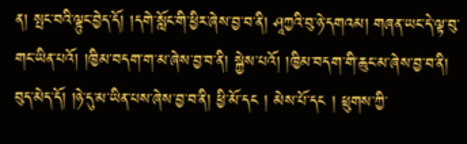ན། སྤང་བའི་ལྟུང་བྱེད་དོ། །དགེ་སློང་གི་ཕྱིར་ཞེས་བྱ་བ་ནི། ཤཱཀྱའི་བུ་ཉེ་དགའམ། གཞན་ཡང་དེ་ལྟ་བུ་གང་ཡིན་པའོ། །ཁྱིམ་བདག་ག་མ་ཞེས་བྱ་བ་ནི། སྐྱེས་པའོ། །ཁྱིམ་བདག་གི་ཆུང་མ་ཞེས་བྱ་བ་ནི། བུད་མེད་དོ། །ཉེ་དུ་མ་ཡིན་པས་ཞེས་བྱ་བ་ནི། ཕྱི་མོ་དང ། མེས་པོ་དང ། ཕྲུགས་ཀྱི་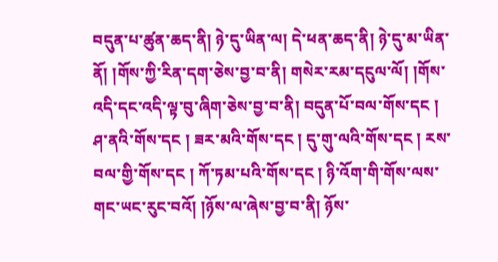བདུན་པ་ཚུན་ཆད་ནི། ཉེ་དུ་ཡིན་ལ། དེ་ཕན་ཆད་ནི། ཉེ་དུ་མ་ཡིན་ནོ། །གོས་ཀྱི་རིན་དག་ཅེས་བྱ་བ་ནི། གསེར་རམ་དངུལ་ལོ། །གོས་འདི་དང་འདི་ལྟ་བུ་ཞིག་ཅེས་བྱ་བ་ནི། བདུན་པོ་བལ་གོས་དང ། ཤ་ནའི་གོས་དང ། ཟར་མའི་གོས་དང ། དུ་གུ་ལའི་གོས་དང ། རས་བལ་གྱི་གོས་དང ། ཀོ་ཏམ་པའི་གོས་དང ། ཉི་འོག་གི་གོས་ལས་གང་ཡང་རུང་བའོ། །ཉོས་ལ་ཞེས་བྱ་བ་ནི། ཉོས་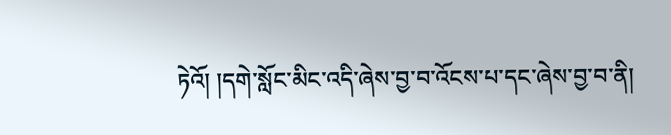ཏེའོ། །དགེ་སློང་མིང་འདི་ཞེས་བྱ་བ་འོངས་པ་དང་ཞེས་བྱ་བ་ནི།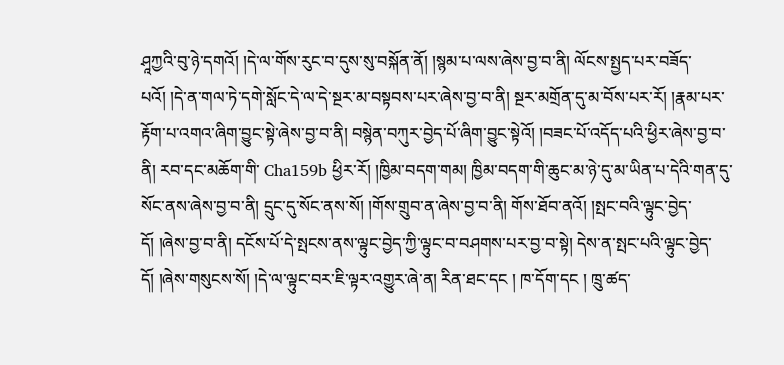ཤཱཀྱའི་བུ་ཉེ་དགའོ། །དེ་ལ་གོས་རུང་བ་དུས་སུ་བསྐོན་ནོ། །སྙམ་པ་ལས་ཞེས་བྱ་བ་ནི། ལོངས་སྤྱད་པར་བཟོད་པའོ། །དེ་ན་གལ་ཏེ་དགེ་སློང་དེ་ལ་དེ་སྔར་མ་བསྟབས་པར་ཞེས་བྱ་བ་ནི། སྔར་མགྲོན་དུ་མ་བོས་པར་རོ། །རྣམ་པར་རྟོག་པ་འགའ་ཞིག་བྱུང་སྟེ་ཞེས་བྱ་བ་ནི། བསྙེན་བཀུར་བྱེད་པོ་ཞིག་བྱུང་སྟེའོ། །བཟང་པོ་འདོད་པའི་ཕྱིར་ཞེས་བྱ་བ་ནི། རབ་དང་མཆོག་གི་ Cha159b ཕྱིར་རོ། །ཁྱིམ་བདག་གམ། ཁྱིམ་བདག་གི་ཆུང་མ་ཉེ་དུ་མ་ཡིན་པ་དེའི་གན་དུ་སོང་ནས་ཞེས་བྱ་བ་ནི། དྲུང་དུ་སོང་ནས་སོ། །གོས་གྲུབ་ན་ཞེས་བྱ་བ་ནི། གོས་ཐོབ་ནའོ། །སྤང་བའི་ལྟུང་བྱེད་དོ། །ཞེས་བྱ་བ་ནི། དངོས་པོ་དེ་སྤངས་ནས་ལྟུང་བྱེད་ཀྱི་ལྟུང་བ་བཤགས་པར་བྱ་བ་སྟེ། དེས་ན་སྤང་པའི་ལྟུང་བྱེད་དོ། །ཞེས་གསུངས་སོ། །དེ་ལ་ལྟུང་བར་ཇི་ལྟར་འགྱུར་ཞེ་ན། རིན་ཐང་དང ། ཁ་དོག་དང ། ཁྲུ་ཚད་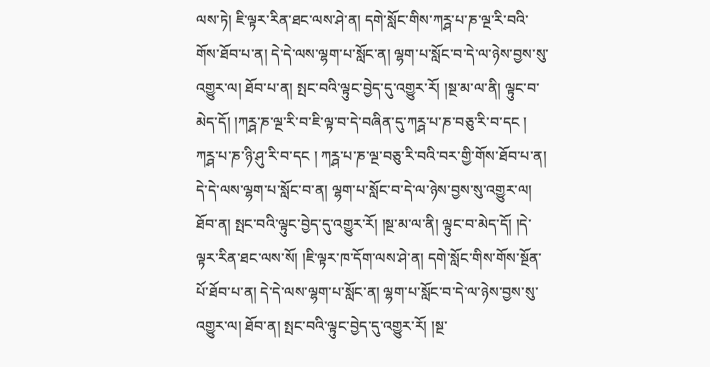ལས་ཏེ། ཇི་ལྟར་རིན་ཐང་ལས་ཤེ་ན། དགེ་སློང་གིས་ཀཪྴ་པ་ཎ་ལྔ་རི་བའི་གོས་ཐོབ་པ་ན། དེ་དེ་ལས་ལྷག་པ་སློང་ན། ལྷག་པ་སློང་བ་དེ་ལ་ཉེས་བྱས་སུ་འགྱུར་ལ། ཐོབ་པ་ན། སྤང་བའི་ལྟུང་བྱེད་དུ་འགྱུར་རོ། །སྔ་མ་ལ་ནི། ལྟུང་བ་མེད་དོ། །ཀཪྴ་ཎ་ལྔ་རི་བ་ཇི་ལྟ་བ་དེ་བཞིན་དུ་ཀཪྴ་པ་ཎ་བཅུ་རི་བ་དང ། ཀཪྴ་པ་ཎ་ཉི་ཤུ་རི་བ་དང ། ཀཪྴ་པ་ཎ་ལྔ་བཅུ་རི་བའི་བར་གྱི་གོས་ཐོབ་པ་ན། དེ་དེ་ལས་ལྷག་པ་སློང་བ་ན། ལྷག་པ་སློང་བ་དེ་ལ་ཉེས་བྱས་སུ་འགྱུར་ལ། ཐོབ་ན། སྤང་བའི་ལྟུང་བྱེད་དུ་འགྱུར་རོ། །སྔ་མ་ལ་ནི། ལྟུང་བ་མེད་དོ། །དེ་ལྟར་རིན་ཐང་ལས་སོ། །ཇི་ལྟར་ཁ་དོག་ལས་ཤེ་ན། དགེ་སློང་གིས་གོས་སྔོན་པོ་ཐོབ་པ་ན། དེ་དེ་ལས་ལྷག་པ་སློང་ན། ལྷག་པ་སློང་བ་དེ་ལ་ཉེས་བྱས་སུ་འགྱུར་ལ། ཐོབ་ན། སྤང་བའི་ལྟུང་བྱེད་དུ་འགྱུར་རོ། །སྔ་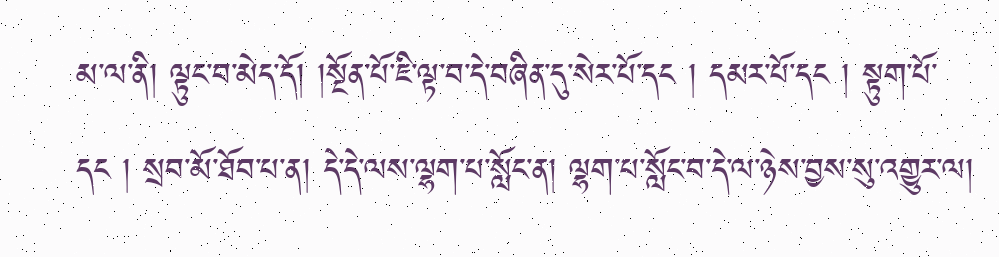མ་ལ་ནི། ལྟུང་བ་མེད་དོ། །སྔོན་པོ་ཇི་ལྟ་བ་དེ་བཞིན་དུ་སེར་པོ་དང ། དམར་པོ་དང ། སྟུག་པོ་དང ། སྲབ་མོ་ཐོབ་པ་ན། དེ་དེ་ལས་ལྷག་པ་སློང་ན། ལྷག་པ་སློང་བ་དེ་ལ་ཉེས་བྱས་སུ་འགྱུར་ལ།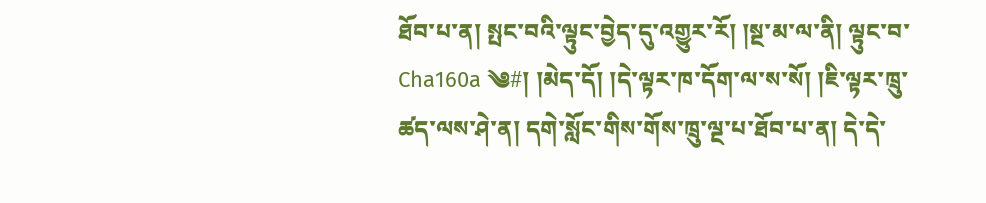ཐོབ་པ་ན། སྤང་བའི་ལྟུང་བྱེད་དུ་འགྱུར་རོ། །སྔ་མ་ལ་ནི། ལྟུང་བ་ Cha160a ༄#། །མེད་དོ། །དེ་ལྟར་ཁ་དོག་ལ་ས་སོ། །ཇི་ལྟར་ཁྲུ་ཚད་ལས་ཤེ་ན། དགེ་སློང་གིས་གོས་ཁྲུ་ལྔ་པ་ཐོབ་པ་ན། དེ་དེ་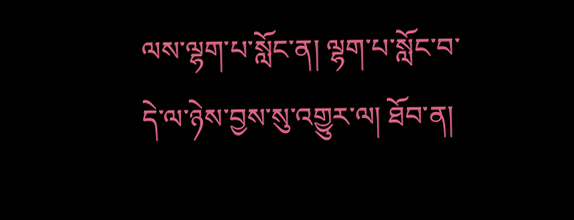ལས་ལྷག་པ་སློང་ན། ལྷག་པ་སློང་བ་དེ་ལ་ཉེས་བྱས་སུ་འགྱུར་ལ། ཐོབ་ན།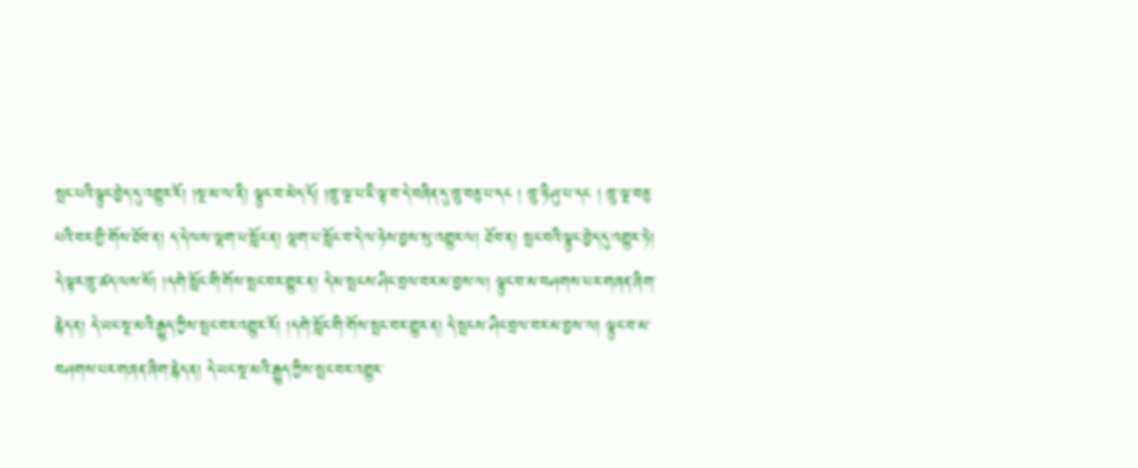སྤང་པའི་ལྟུང་བྱེད་དུ་འགྱུར་རོ། །སྔ་མ་ལ་ནི། ལྟུང་བ་མེད་དོ། །ཁྲུ་ལྔ་པ་ཇི་ལྟ་བ་དེ་བཞིན་དུ་ཁྲུ་བཅུ་པ་དང ། ཁྲུ་ཉི་ཤུ་པ་དང ། ཁྲུ་ལྔ་བཅུ་པའི་བར་གྱི་གོས་ཐོབ་ན། ད་དེ་ལས་ལྷག་པ་སློང་ན། ལྷག་པ་སློང་བ་དེ་ལ་ཉེས་བྱས་སུ་འགྱུར་ལ། ཐོབ་ན། སྤང་བའི་ལྟུང་བྱེད་དུ་འགྱུར་ཏེ། དེ་ལྟར་ཁྲུ་ཚད་ལས་སོ། །དགེ་སློང་གི་གོས་སྤང་བར་གྱུར་ན། དེ་མ་སྤངས་ཤིང་བྲལ་བར་མ་བྱས་ལ། ལྟུང་བ་མ་བཤགས་པར་གཞན་ཞིག་རྙེད་ན། དེ་ཡང་སྔ་མའི་རྒྱུད་ཀྱིས་སྤང་བར་འགྱུར་རོ། །དགེ་སློང་གི་གོས་སྤང་བར་གྱུར་ན། དེ་སྤངས་ཤིང་བྲལ་བར་མ་བྱས་ལ། ལྟུང་བ་མ་བཤགས་པར་གཞན་ཞིག་རྙེད་ན། དེ་ཡང་སྔ་མའི་རྒྱུད་ཀྱིས་སྤང་བར་འགྱུར་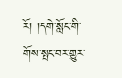རོ། །དགེ་སློང་གི་གོས་སྤང་བར་གྱུར་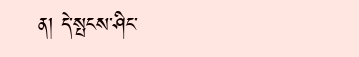ན། དེ་སྤངས་ཤིང་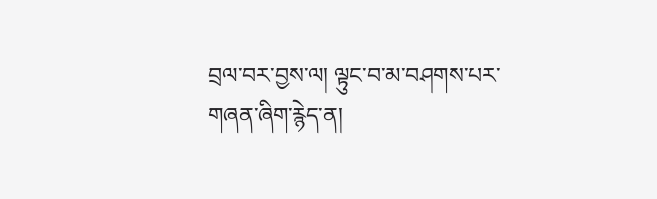བྲལ་བར་བྱས་ལ། ལྟུང་བ་མ་བཤགས་པར་གཞན་ཞིག་རྙེད་ན།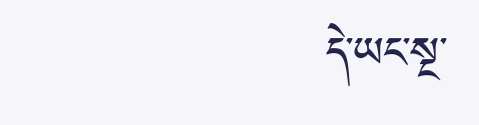དེ་ཡང་སྔ་